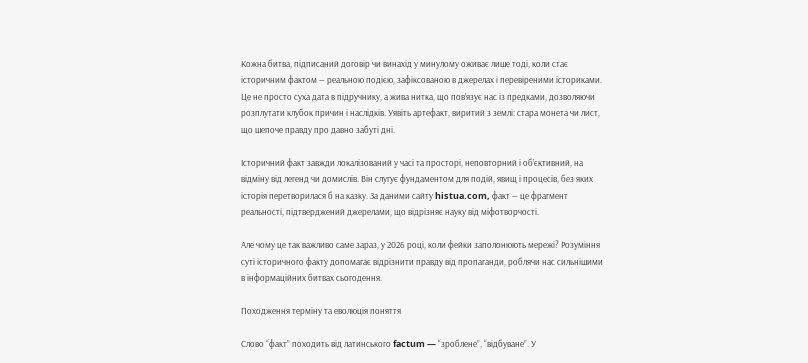Кожна битва, підписаний договір чи винахід у минулому оживає лише тоді, коли стає історичним фактом — реальною подією, зафіксованою в джерелах і перевіреними істориками. Це не просто суха дата в підручнику, а жива нитка, що пов’язує нас із предками, дозволяючи розплутати клубок причин і наслідків. Уявіть артефакт, виритий з землі: стара монета чи лист, що шепоче правду про давно забуті дні.

Історичний факт завжди локалізований у часі та просторі, неповторний і об’єктивний, на відміну від легенд чи домислів. Він слугує фундаментом для подій, явищ і процесів, без яких історія перетворилася б на казку. За даними сайту histua.com, факт — це фрагмент реальності, підтверджений джерелами, що відрізняє науку від міфотворчості.

Але чому це так важливо саме зараз, у 2026 році, коли фейки заполонюють мережі? Розуміння суті історичного факту допомагає відрізнити правду від пропаганди, роблячи нас сильнішими в інформаційних битвах сьогодення.

Походження терміну та еволюція поняття

Слово “факт” походить від латинського factum — “зроблене”, “відбуване”. У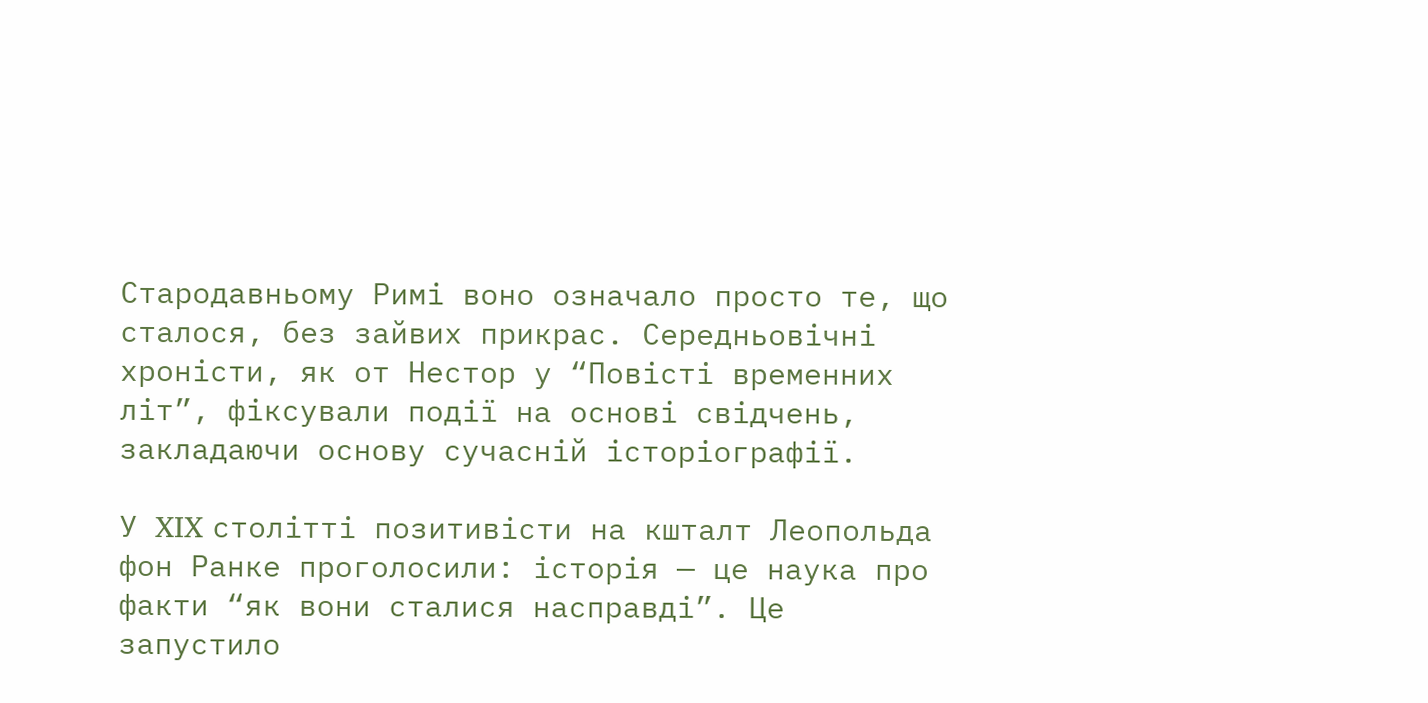Стародавньому Римі воно означало просто те, що сталося, без зайвих прикрас. Середньовічні хроністи, як от Нестор у “Повісті временних літ”, фіксували події на основі свідчень, закладаючи основу сучасній історіографії.

У XIX столітті позитивісти на кшталт Леопольда фон Ранке проголосили: історія — це наука про факти “як вони сталися насправді”. Це запустило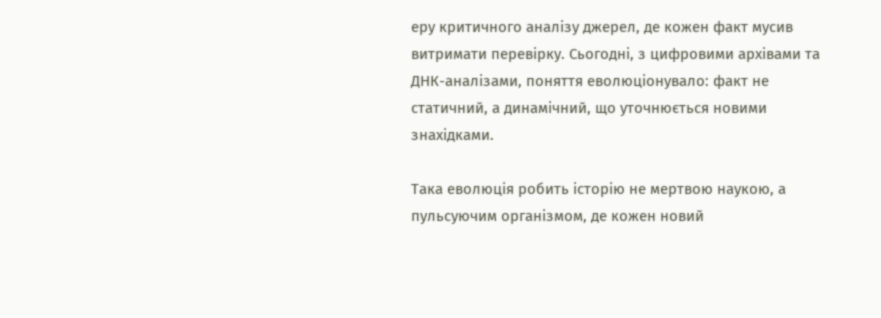еру критичного аналізу джерел, де кожен факт мусив витримати перевірку. Сьогодні, з цифровими архівами та ДНК-аналізами, поняття еволюціонувало: факт не статичний, а динамічний, що уточнюється новими знахідками.

Така еволюція робить історію не мертвою наукою, а пульсуючим організмом, де кожен новий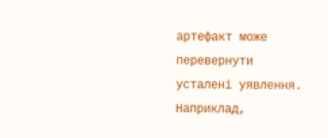артефакт може перевернути усталені уявлення. Наприклад,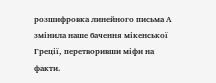розшифровка линейного письма А змінила наше бачення мікенської Греції, перетворивши міфи на факти.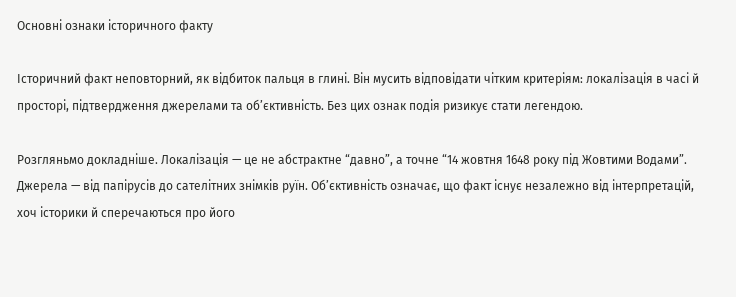Основні ознаки історичного факту

Історичний факт неповторний, як відбиток пальця в глині. Він мусить відповідати чітким критеріям: локалізація в часі й просторі, підтвердження джерелами та об’єктивність. Без цих ознак подія ризикує стати легендою.

Розгляньмо докладніше. Локалізація — це не абстрактне “давно”, а точне “14 жовтня 1648 року під Жовтими Водами”. Джерела — від папірусів до сателітних знімків руїн. Об’єктивність означає, що факт існує незалежно від інтерпретацій, хоч історики й сперечаються про його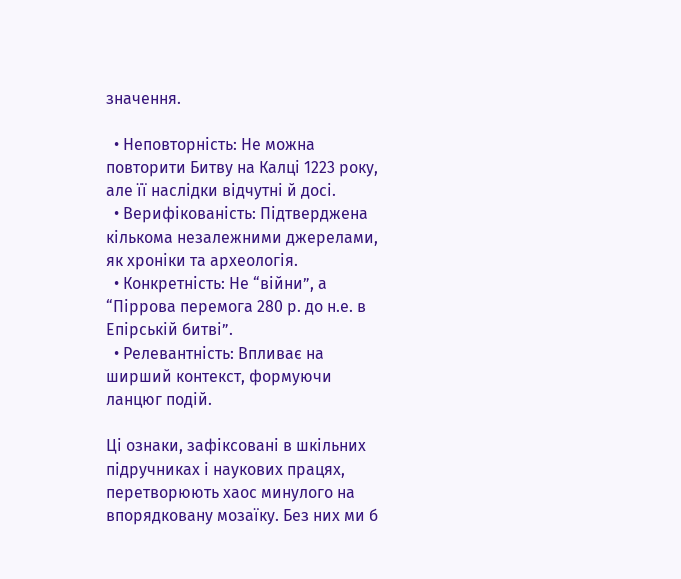значення.

  • Неповторність: Не можна повторити Битву на Калці 1223 року, але її наслідки відчутні й досі.
  • Верифікованість: Підтверджена кількома незалежними джерелами, як хроніки та археологія.
  • Конкретність: Не “війни”, а “Піррова перемога 280 р. до н.е. в Епірській битві”.
  • Релевантність: Впливає на ширший контекст, формуючи ланцюг подій.

Ці ознаки, зафіксовані в шкільних підручниках і наукових працях, перетворюють хаос минулого на впорядковану мозаїку. Без них ми б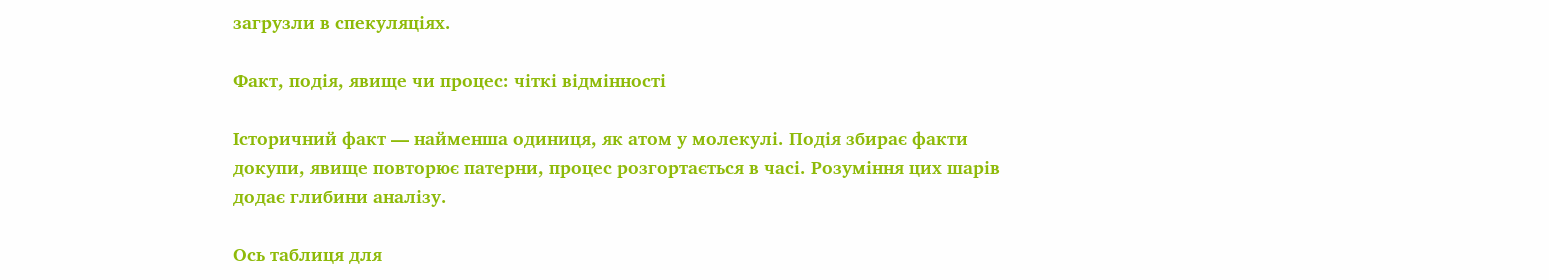загрузли в спекуляціях.

Факт, подія, явище чи процес: чіткі відмінності

Історичний факт — найменша одиниця, як атом у молекулі. Подія збирає факти докупи, явище повторює патерни, процес розгортається в часі. Розуміння цих шарів додає глибини аналізу.

Ось таблиця для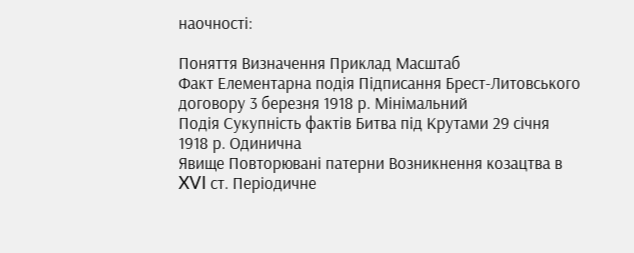наочності:

Поняття Визначення Приклад Масштаб
Факт Елементарна подія Підписання Брест-Литовського договору 3 березня 1918 р. Мінімальний
Подія Сукупність фактів Битва під Крутами 29 січня 1918 р. Одинична
Явище Повторювані патерни Возникнення козацтва в XVI ст. Періодичне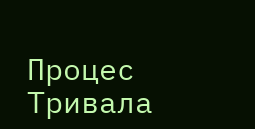Процес Тривала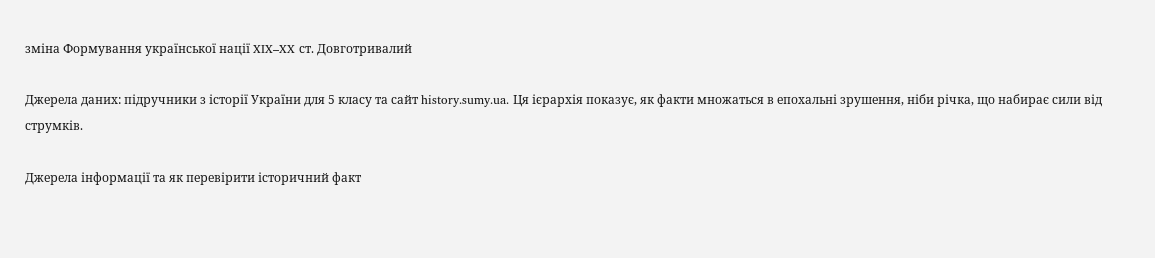зміна Формування української нації XIX–XX ст. Довготривалий

Джерела даних: підручники з історії України для 5 класу та сайт history.sumy.ua. Ця ієрархія показує, як факти множаться в епохальні зрушення, ніби річка, що набирає сили від струмків.

Джерела інформації та як перевірити історичний факт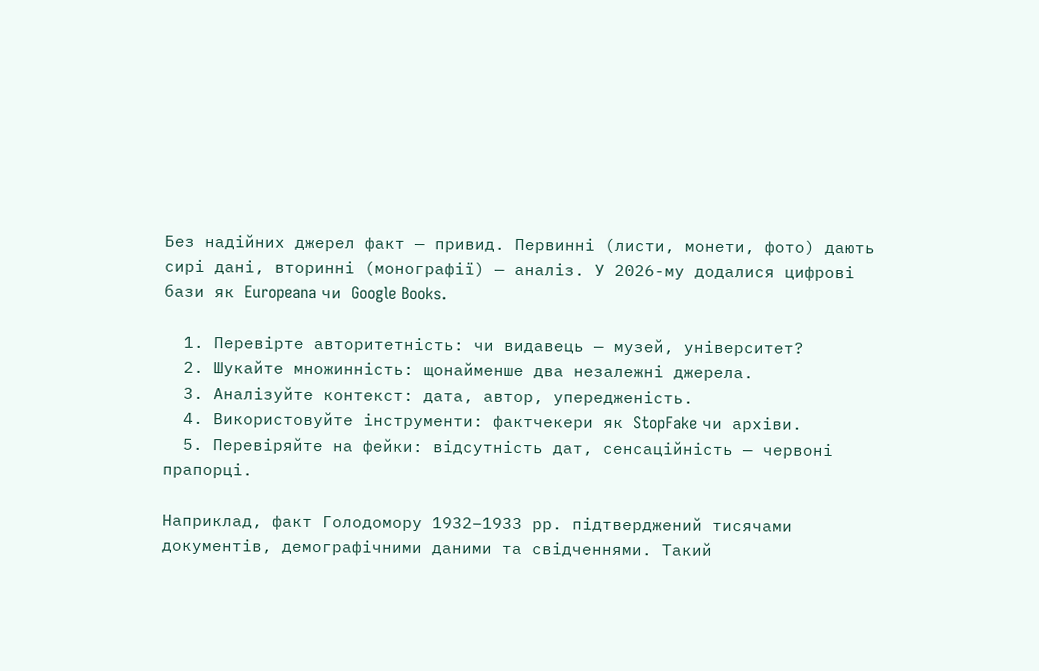Без надійних джерел факт — привид. Первинні (листи, монети, фото) дають сирі дані, вторинні (монографії) — аналіз. У 2026-му додалися цифрові бази як Europeana чи Google Books.

  1. Перевірте авторитетність: чи видавець — музей, університет?
  2. Шукайте множинність: щонайменше два незалежні джерела.
  3. Аналізуйте контекст: дата, автор, упередженість.
  4. Використовуйте інструменти: фактчекери як StopFake чи архіви.
  5. Перевіряйте на фейки: відсутність дат, сенсаційність — червоні прапорці.

Наприклад, факт Голодомору 1932–1933 рр. підтверджений тисячами документів, демографічними даними та свідченнями. Такий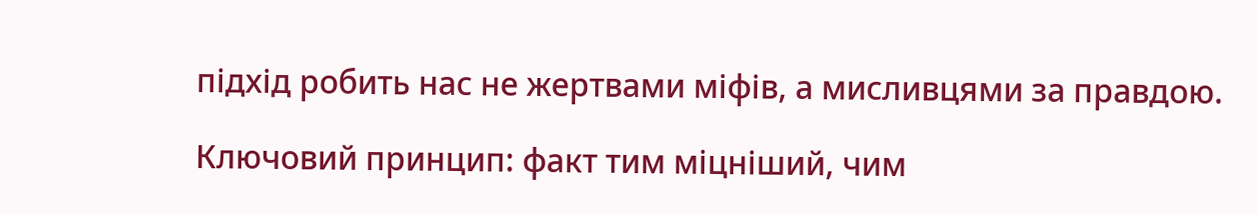підхід робить нас не жертвами міфів, а мисливцями за правдою.

Ключовий принцип: факт тим міцніший, чим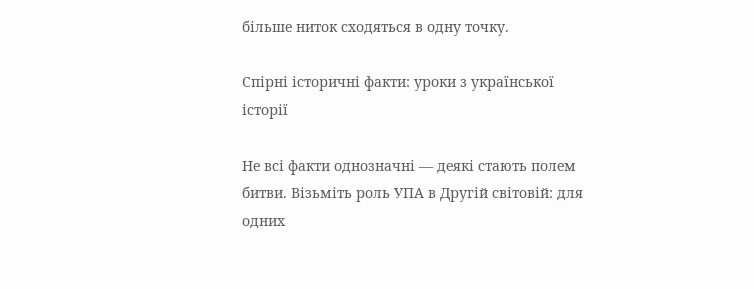більше ниток сходяться в одну точку.

Спірні історичні факти: уроки з української історії

Не всі факти однозначні — деякі стають полем битви. Візьміть роль УПА в Другій світовій: для одних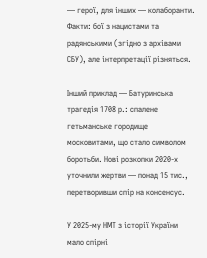— герої, для інших — колаборанти. Факти: бої з нацистами та радянськими (згідно з архівами СБУ), але інтерпретації різняться.

Інший приклад — Батуринська трагедія 1708 р.: спалене гетьманське городище московитами, що стало символом боротьби. Нові розкопки 2020-х уточнили жертви — понад 15 тис., перетворивши спір на консенсус.

У 2025-му НМТ з історії України мало спірні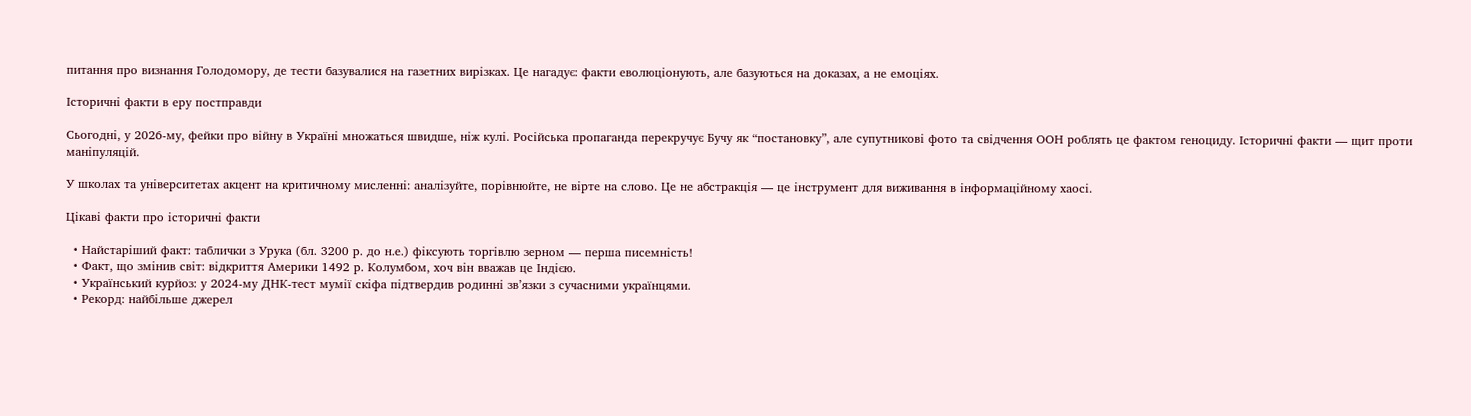питання про визнання Голодомору, де тести базувалися на газетних вирізках. Це нагадує: факти еволюціонують, але базуються на доказах, а не емоціях.

Історичні факти в еру постправди

Сьогодні, у 2026-му, фейки про війну в Україні множаться швидше, ніж кулі. Російська пропаганда перекручує Бучу як “постановку”, але супутникові фото та свідчення ООН роблять це фактом геноциду. Історичні факти — щит проти маніпуляцій.

У школах та університетах акцент на критичному мисленні: аналізуйте, порівнюйте, не вірте на слово. Це не абстракція — це інструмент для виживання в інформаційному хаосі.

Цікаві факти про історичні факти

  • Найстаріший факт: таблички з Урука (бл. 3200 р. до н.е.) фіксують торгівлю зерном — перша писемність!
  • Факт, що змінив світ: відкриття Америки 1492 р. Колумбом, хоч він вважав це Індією.
  • Український курйоз: у 2024-му ДНК-тест мумії скіфа підтвердив родинні зв’язки з сучасними українцями.
  • Рекорд: найбільше джерел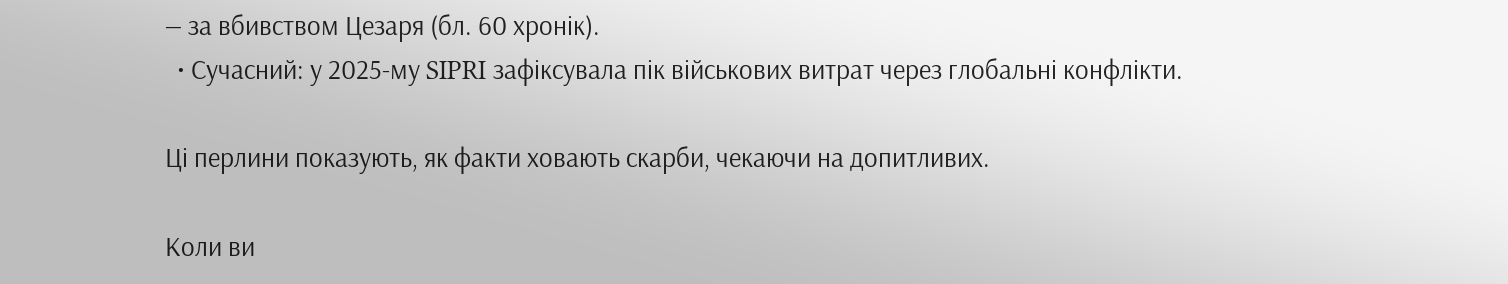— за вбивством Цезаря (бл. 60 хронік).
  • Сучасний: у 2025-му SIPRI зафіксувала пік військових витрат через глобальні конфлікти.

Ці перлини показують, як факти ховають скарби, чекаючи на допитливих.

Коли ви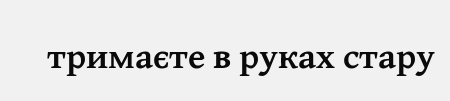тримаєте в руках стару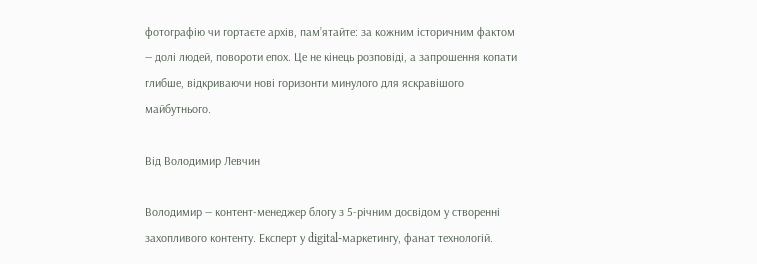фотографію чи гортаєте архів, пам’ятайте: за кожним історичним фактом — долі людей, повороти епох. Це не кінець розповіді, а запрошення копати глибше, відкриваючи нові горизонти минулого для яскравішого майбутнього.

Від Володимир Левчин

Володимир — контент-менеджер блогу з 5-річним досвідом у створенні захопливого контенту. Експерт у digital-маркетингу, фанат технологій.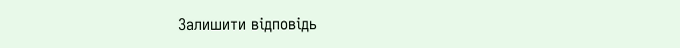Залишити відповідь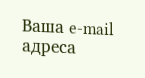Ваша e-mail адреса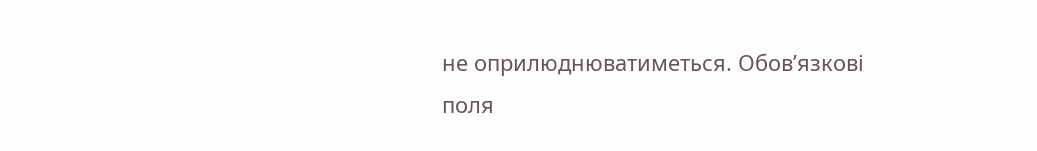не оприлюднюватиметься. Обов’язкові поля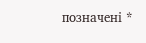позначені *